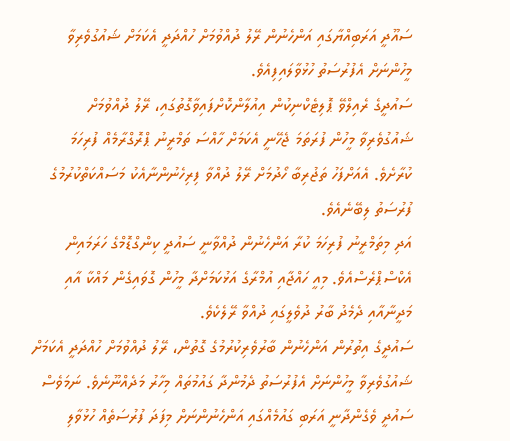ސައޫދީ އަރަބިއްޔާގައި އަންހެނުން ރޭލު ދުއްވުމަށް ހުއްދަދީ އެކަމަށް ޝައުގުވެރިވާ މީހުންނަށް އެފުރުސަތު ހުޅުވާލައިފިއެވެ.
ސައުދީގެ ރެއިލްވޭ ޕޮލިޓެކްނިކުން އިއުލާންކޮށްފައިވާގޮތުގައި، ރޭލު ދުއްވުމަށް ޝައުގުވެރިވާ މީހުން ފުރަތަމަ ޖެހޭނީ އެކަމަށް ހާއްސަ ތަމްރީނު ޕްރޮގްރާމެއް ފުރިހަމަ ކުރާށެވެ. އެއަށްފަހު ތަޖުރިބާ ހޯދުމަށް ރޭލު ދުއްވާ ފިރިހެނުންނާއެކު މަސައްކަތްކުރުމުގެ ފުރުސަތު ލިބޭނެއެވެ.
އަދި މިތަމްރީނު ފުރިހަމަ ކުރާ އަންހެނުން ދުއްވާނީ ސައުދީ ކިންގްޑޮމްގެ ހަރަމައިން އެކްސްޕްރެސްއެވެ. މިއީ ހައްޖާއި އުމްރާގެ އަޅުކަމަށްދާ މީހުން ގޮވައިގެން މައްކާ އާއި މަދީނާއާއި ދެމެދު ބާރު ދުވެލީގައި ދުއްވާ ރޭލެކެވެ.
ސައުދީގެ އިތުރުން އަންހެނުން ބާރުވެރިކުރުމުގެ ގޮތުން، ރޭލު ދުއްވުމަށް ހުއްދަދީ އެކަމަށް ޝައުގުވެރިވާ މީހުންނަށް އެފުރުސަތު ދެމުންދާ ގައުމުތައް މިހާރު މަދެއްނޫނެވެ. ނަމަވެސް ސައުދީ ވެގެންދާނީ އަރަބި ގައުމެއްގައި އަންހެނުންނަށް މިފަދަ ފުރުސަތެއް ހުޅުވާލި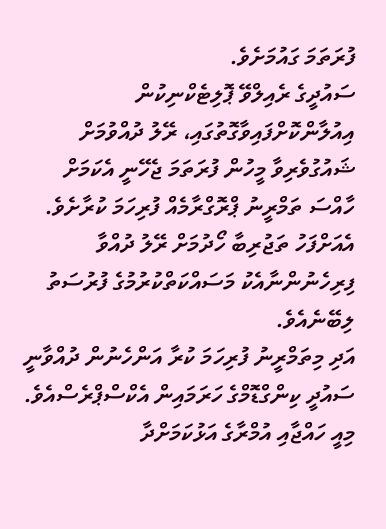ފުރަތަމަ ގައުމަށެވެ.
ސައުދީގެ ރެއިލްވޭ ޕޮލިޓެކްނިކުން އިއުލާންކޮށްފައިވާގޮތުގައި، ރޭލު ދުއްވުމަށް ޝައުގުވެރިވާ މީހުން ފުރަތަމަ ޖެހޭނީ އެކަމަށް ހާއްސަ ތަމްރީނު ޕްރޮގްރާމެއް ފުރިހަމަ ކުރާށެވެ. އެއަށްފަހު ތަޖުރިބާ ހޯދުމަށް ރޭލު ދުއްވާ ފިރިހެނުންނާއެކު މަސައްކަތްކުރުމުގެ ފުރުސަތު ލިބޭނެއެވެ.
އަދި މިތަމްރީނު ފުރިހަމަ ކުރާ އަންހެނުން ދުއްވާނީ ސައުދީ ކިންގްޑޮމްގެ ހަރަމައިން އެކްސްޕްރެސްއެވެ. މިއީ ހައްޖާއި އުމްރާގެ އަޅުކަމަށްދާ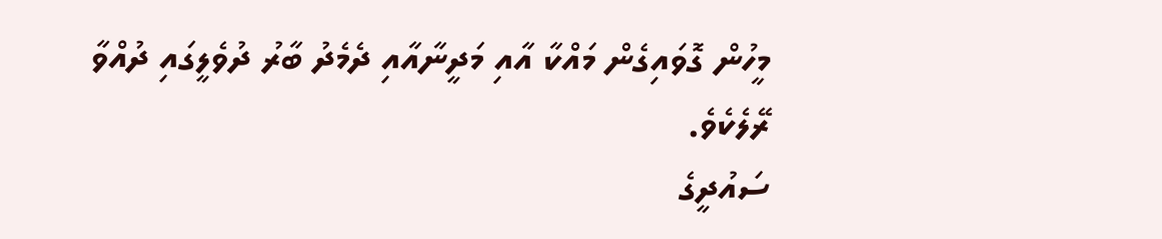މީހުން ގޮވައިގެން މައްކާ އާއި މަދީނާއާއި ދެމެދު ބާރު ދުވެލީގައި ދުއްވާ ރޭލެކެވެ.
ސައުދީގެ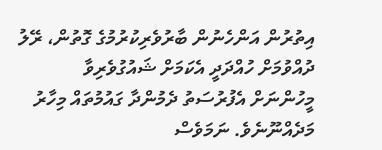އިތުރުން އަންހެނުން ބާރުވެރިކުރުމުގެ ގޮތުން، ރޭލު ދުއްވުމަށް ހުއްދަދީ އެކަމަށް ޝައުގުވެރިވާ މީހުންނަށް އެފުރުސަތު ދެމުންދާ ގައުމުތައް މިހާރު މަދެއްނޫނެވެ. ނަމަވެސް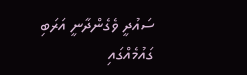ސައުދީ ވެގެންދާނީ އަރަބި ގައުމެއްގައި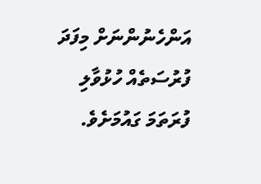އަންހެނުންނަށް މިފަދަ ފުރުސަތެއް ހުޅުވާލި ފުރަތަމަ ގައުމަށެވެ.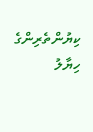ކިޔުންތެރިންގެ ހިޔާލު